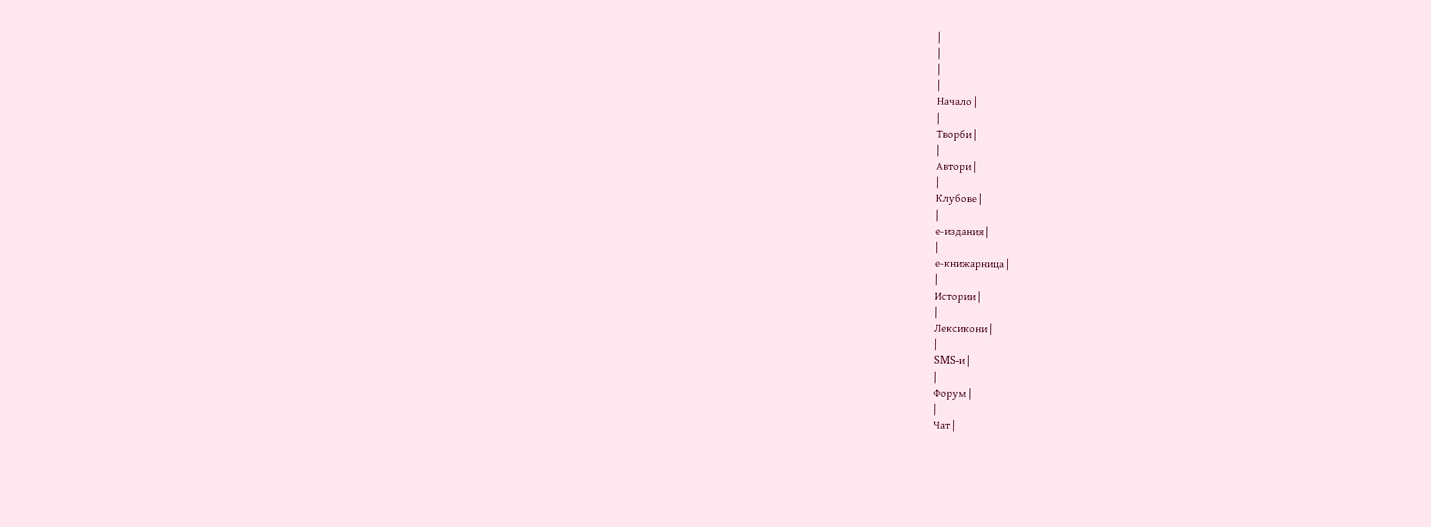|
|
|
|
Начало |
|
Творби |
|
Автори |
|
Клубове |
|
е-издания |
|
е-книжарница |
|
Истории |
|
Лексикони |
|
SMS-и |
|
Форум |
|
Чат |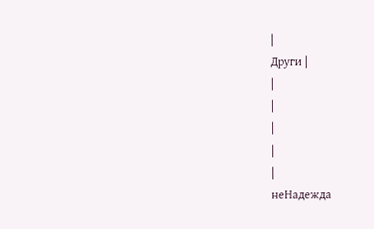|
Други |
|
|
|
|
|
неНадежда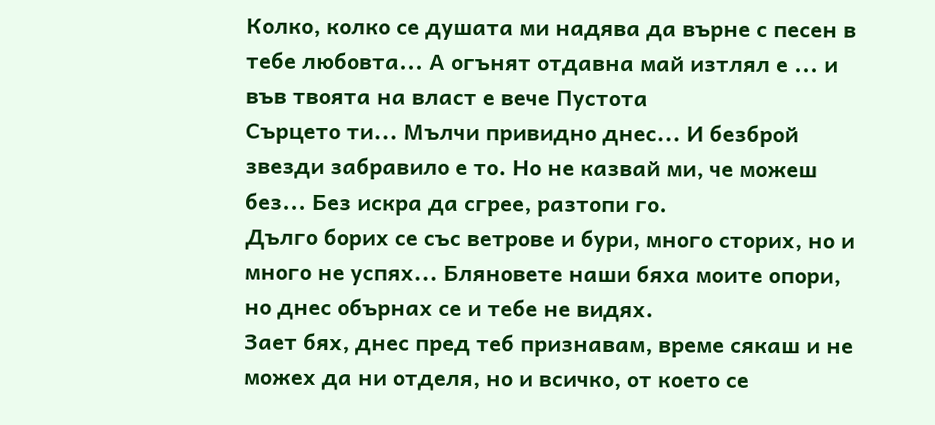Колко, колко се душата ми надява да върне с песен в тебе любовта... А огънят отдавна май изтлял е ... и във твоята на власт е вече Пустота
Сърцето ти... Мълчи привидно днес... И безброй звезди забравило е то. Но не казвай ми, че можеш без... Без искра да сгрее, разтопи го.
Дълго борих се със ветрове и бури, много сторих, но и много не успях... Бляновете наши бяха моите опори, но днес обърнах се и тебе не видях.
Зает бях, днес пред теб признавам, време сякаш и не можех да ни отделя, но и всичко, от което се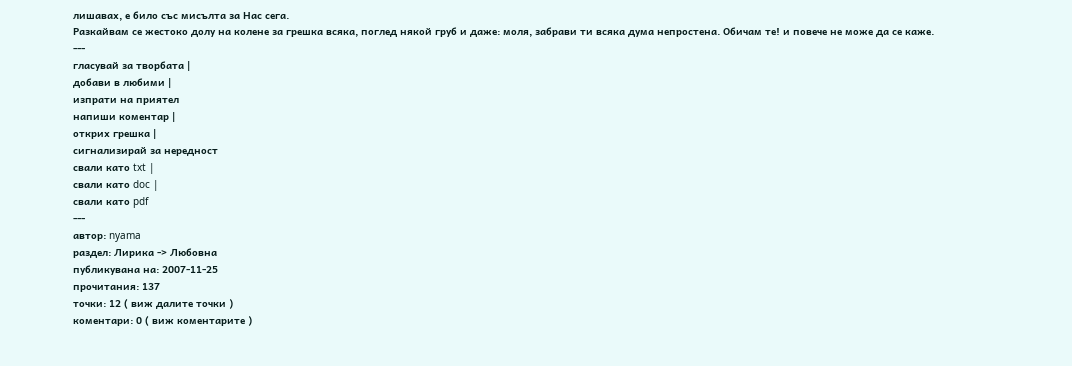лишавах, е било със мисълта за Нас сега.
Разкайвам се жестоко долу на колене за грешка всяка, поглед някой груб и даже: моля, забрави ти всяка дума непростена. Обичам те! и повече не може да се каже.
---
гласувай за творбата |
добави в любими |
изпрати на приятел
напиши коментар |
открих грешка |
сигнализирай за нередност
свали като txt |
свали като doc |
свали като pdf
---
автор: nyama
раздел: Лирика -> Любовна
публикувана на: 2007-11-25
прочитания: 137
точки: 12 ( виж далите точки )
коментари: 0 ( виж коментарите )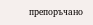препоръчано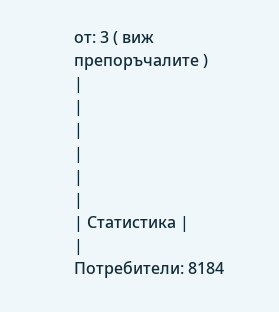от: 3 ( виж препоръчалите )
|
|
|
|
|
|
| Статистика |
|
Потребители: 8184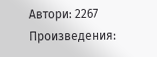Автори: 2267
Произведения: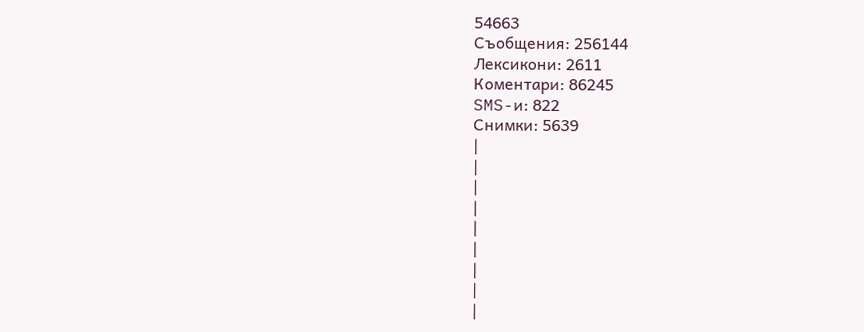54663
Съобщения: 256144
Лексикони: 2611
Коментари: 86245
SMS-и: 822
Снимки: 5639
|
|
|
|
|
|
|
|
|